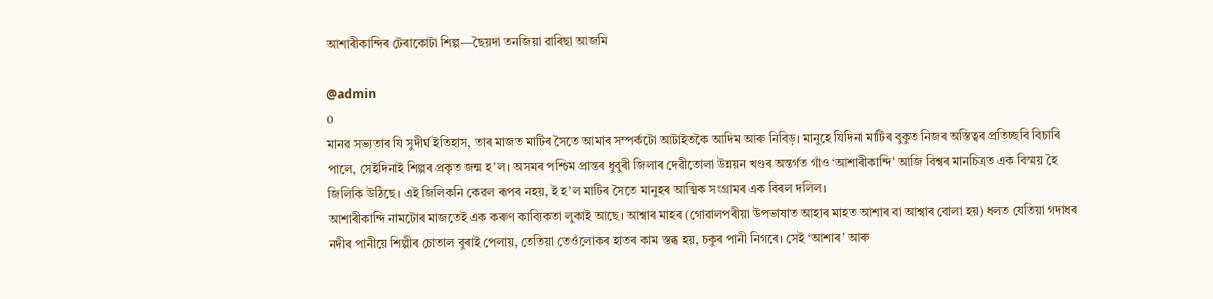আশাৰীকান্দিৰ টেৰাকোটা শিল্প—ছৈয়দা তনজিয়া ৱাৰিছা আজমি

@admin
0
মানৱ সভ্যতাৰ যি সুদীর্ঘ ইতিহাস, তাৰ মাজত মাটিৰ সৈতে আমাৰ সম্পৰ্কটো আটাইতকৈ আদিম আৰু নিবিড়। মানুহে যিদিনা মাটিৰ বুকুত নিজৰ অস্তিত্বৰ প্ৰতিচ্ছবি বিচাৰি পালে, সেইদিনাই শিল্পৰ প্ৰকৃত জন্ম হ’ল। অসমৰ পশ্চিম প্ৰান্তৰ ধুবুৰী জিলাৰ দেৱীতোলা উন্নয়ন খণ্ডৰ অন্তৰ্গত গাঁও ‘আশাৰীকান্দি’ আজি বিশ্বৰ মানচিত্ৰত এক বিস্ময় হৈ জিলিকি উঠিছে। এই জিলিকনি কেৱল ৰূপৰ নহয়, ই হ’ল মাটিৰ সৈতে মানুহৰ আত্মিক সংগ্ৰামৰ এক বিৰল দলিল।
আশাৰীকান্দি নামটোৰ মাজতেই এক কৰুণ কাব্যিকতা লুকাই আছে। আশ্বাৰ মাহৰ (গোৱালপৰীয়া উপভাষাত আহাৰ মাহত আশাৰ বা আশ্বাৰ বোলা হয়) ধলত যেতিয়া গদাধৰ নদীৰ পানীয়ে শিল্পীৰ চোতাল বুৰাই পেলায়, তেতিয়া তেওঁলোকৰ হাতৰ কাম স্তব্ধ হয়, চকুৰ পানী নিগৰে। সেই ‘আশাৰ’ আৰু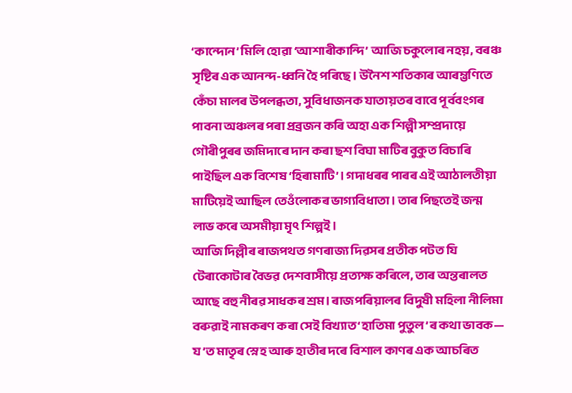‘কান্দোন’ মিলি হোৱা ‘আশাৰীকান্দি’ আজি চকুলোৰ নহয়, বৰঞ্চ সৃষ্টিৰ এক আনন্দ-ধ্বনি হৈ পৰিছে। উনৈশ শতিকাৰ আৰম্ভণিতে কেঁচা মালৰ উপলব্ধতা, সুবিধাজনক যাতায়তৰ বাবে পূৰ্ববংগৰ পাবনা অঞ্চলৰ পৰা প্ৰব্ৰজন কৰি অহা এক শিল্পী সম্প্ৰদায়ে গৌৰীপুৰৰ জমিদাৰে দান কৰা ছশ বিঘা মাটিৰ বুকুত বিচাৰি পাইছিল এক বিশেষ ‘হিৰামাটি’। গদাধৰৰ পাৰৰ এই আঠালতীয়া মাটিয়েই আছিল তেওঁলোকৰ ভাগ্যবিধাতা। তাৰ পিছতেই জন্ম লাভ কৰে অসমীয়া মৃৎ শিল্পই।
আজি দিল্লীৰ ৰাজপথত গণৰাজ্য দিৱসৰ প্ৰতীক পটত যি টেৰাকোটাৰ বৈভৱ দেশবাসীয়ে প্ৰত্যক্ষ কৰিলে, তাৰ অন্তৰালত আছে বহু নীৰৱ সাধকৰ শ্ৰম। ৰাজপৰিয়ালৰ বিদুষী মহিলা নীলিমা বৰুৱাই নামকৰণ কৰা সেই বিখ্যাত ‘হাতিমা পুতুল’ৰ কথা ভাবক— য’ত মাতৃৰ স্নেহ আৰু হাতীৰ দৰে বিশাল কাণৰ এক আচৰিত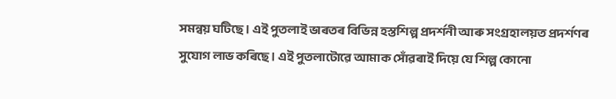সমন্বয় ঘটিছে। এই পুতলাই ভাৰতৰ বিভিন্ন হস্তশিল্প প্ৰদৰ্শনী আৰু সংগ্ৰহালয়ত প্ৰদৰ্শণৰ সুযোগ লাভ কৰিছে। এই পুতলাটোৱে আমাক সোঁৱৰাই দিয়ে যে শিল্প কোনো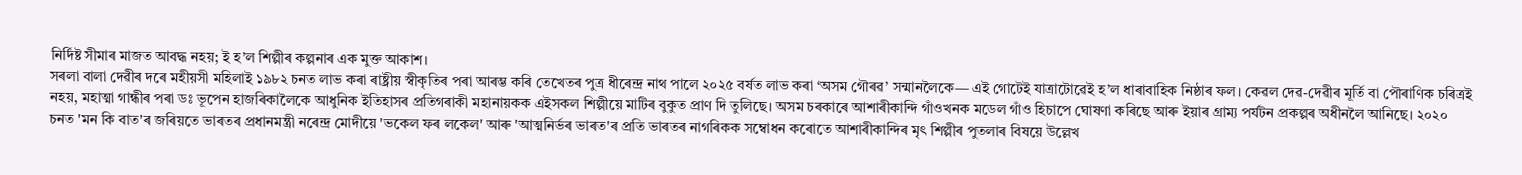নিৰ্দিষ্ট সীমাৰ মাজত আবদ্ধ নহয়; ই হ’ল শিল্পীৰ কল্পনাৰ এক মুক্ত আকাশ।
সৰলা বালা দেৱীৰ দৰে মহীয়সী মহিলাই ১৯৮২ চনত লাভ কৰা ৰাষ্ট্ৰীয় স্বীকৃতিৰ পৰা আৰম্ভ কৰি তেখেতৰ পুত্ৰ ধীৰেন্দ্ৰ নাথ পালে ২০২৫ বৰ্ষত লাভ কৰা ‘অসম গৌৰৱ’ সন্মানলৈকে— এই গোটেই যাত্ৰাটোৱেই হ’ল ধাৰাবাহিক নিষ্ঠাৰ ফল। কেৱল দেৱ-দেৱীৰ মূৰ্তি বা পৌৰাণিক চৰিত্ৰই নহয়, মহাত্মা গান্ধীৰ পৰা ডঃ ভূপেন হাজৰিকালৈকে আধুনিক ইতিহাসৰ প্ৰতিগৰাকী মহানায়কক এইসকল শিল্পীয়ে মাটিৰ বুকুত প্ৰাণ দি তুলিছে। অসম চৰকাৰে আশাৰীকান্দি গাঁওখনক মডেল গাঁও হিচাপে ঘোষণা কৰিছে আৰু ইয়াৰ গ্ৰাম্য পৰ্যটন প্ৰকল্পৰ অধীনলৈ আনিছে। ২০২০ চনত 'মন কি বাত'ৰ জৰিয়তে ভাৰতৰ প্ৰধানমন্ত্ৰী নৰেন্দ্ৰ মোদীয়ে 'ভকেল ফৰ লকেল' আৰু 'আত্মনিৰ্ভৰ ভাৰত'ৰ প্ৰতি ভাৰতৰ নাগৰিকক সম্বোধন কৰোতে আশাৰীকান্দিৰ মৃৎ শিল্পীৰ পুতলাৰ বিষয়ে উল্লেখ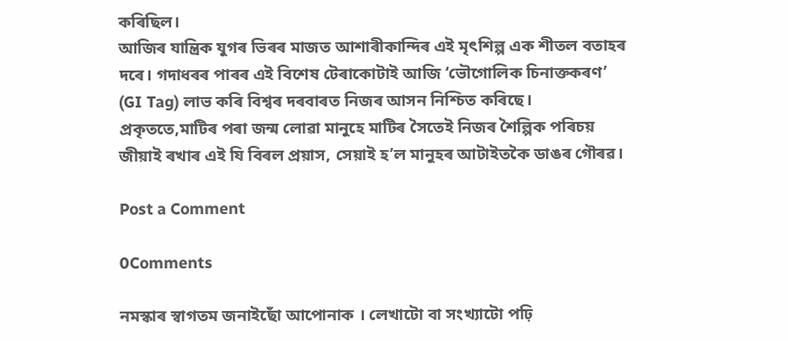কৰিছিল।
আজিৰ যান্ত্ৰিক যুগৰ ভিৰৰ মাজত আশাৰীকান্দিৰ এই মৃৎশিল্প এক শীতল বতাহৰ দৰে। গদাধৰৰ পাৰৰ এই বিশেষ টেৰাকোটাই আজি ‘ভৌগোলিক চিনাক্তকৰণ’ (GI Tag) লাভ কৰি বিশ্বৰ দৰবাৰত নিজৰ আসন নিশ্চিত কৰিছে। প্ৰকৃততে,মাটিৰ পৰা জন্ম লোৱা মানুহে মাটিৰ সৈতেই নিজৰ শৈল্পিক পৰিচয় জীয়াই ৰখাৰ এই যি বিৰল প্ৰয়াস, সেয়াই হ’ল মানুহৰ আটাইতকৈ ডাঙৰ গৌৰৱ।

Post a Comment

0Comments

নমস্কাৰ স্বাগতম জনাইছোঁ আপোনাক । লেখাটো বা সংখ্যাটো পঢ়ি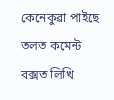কেনেকুৱা পাইছে তলত কমেন্ট বক্সত লিখি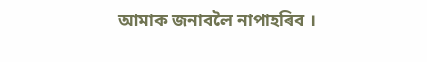আমাক জনাবলৈ নাপাহৰিব ।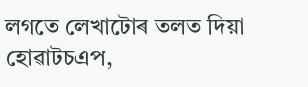লগতে লেখাটোৰ তলত দিয়া হোৱাটচএপ,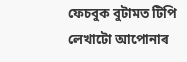ফেচবুক বুটামত টিপি লেখাটো আপোনাৰ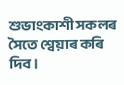শুভাংকাশী সকলৰ সৈতে শ্বেয়াৰ কৰি দিব ।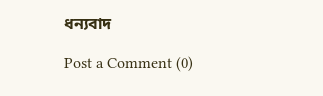ধন্যবাদ

Post a Comment (0)